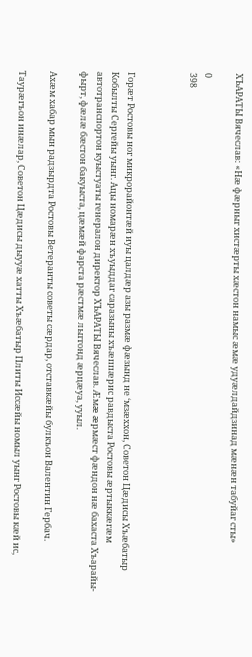ХЪАРАТЫ Вячеслав: «Нæ фæрныг хистæрты хæстон намыс æмæ удуæлдайдзинад мæнæн табуйаг сты»

0
398



Горæт Ростовы ног микрорайонтæй иуы цалдæр азы размæ фæзынд не ‘мзæххон, Советон Цæдисы Хъæбатыр Кобылты Сергейы уынг. Ацы номарæн хъуыддаг саразыны хъæппæрис равдыста Ростовы æртыккæгæм автотранспортон куыстуаты генералон директор ХЪАРАТЫ Вячеслав. Æмæ æрмæст фæндон нæ бахаста Хъарайы-фырт, фæлæ бæстон бакуыста, цæмæй фарста рæстмæ лыггонд æрцæуа, ууыл.

Ахæм хабар мын радзырдта Ростовы Ветеранты советы сæрдар, отставкæйы булкъон Валентин Гербач.

Таурæгъон инæлар, Советон Цæдисы дыууæ хатты Хъæбатыр Плиты Иссæйы номыл уынг Ростовы кæй ис,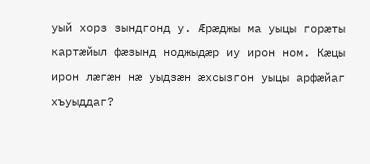уый хорз зындгонд у. Æрæджы ма уыцы горæты картæйыл фæзынд ноджыдæр иу ирон ном. Кæцы ирон лæгæн нæ уыдзæн æхсызгон уыцы арфæйаг хъуыддаг?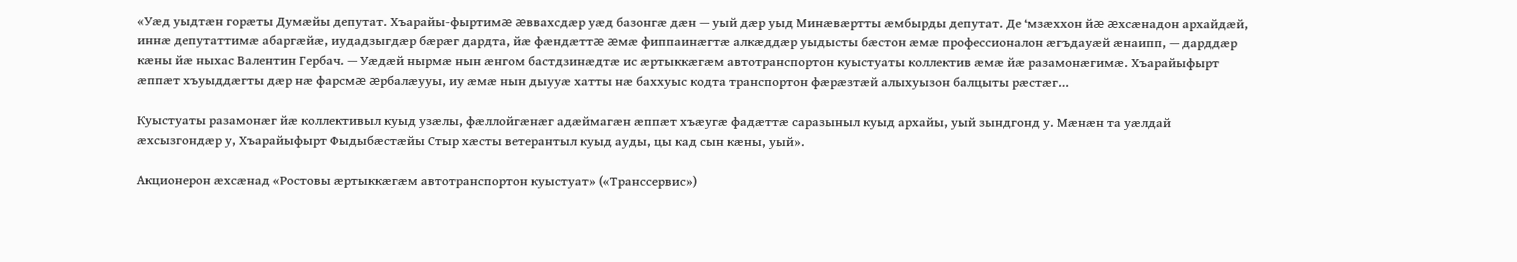«Уæд уыдтæн горæты Думæйы депутат. Хъарайы-фыртимæ æввахсдæр уæд базонгæ дæн — уый дæр уыд Минæвæртты æмбырды депутат. Де ‘мзæххон йæ æхсæнадон архайдæй, иннæ депутаттимæ абаргæйæ, иудадзыгдæр бæрæг дардта, йæ фæндæттæ æмæ фиппаинæгтæ алкæддæр уыдысты бæстон æмæ профессионалон æгъдауæй æнаипп, — дарддæр кæны йæ ныхас Валентин Гербач. — Уæдæй нырмæ нын æнгом бастдзинæдтæ ис æртыккæгæм автотранспортон куыстуаты коллектив æмæ йæ разамонæгимæ. Хъарайыфырт æппæт хъуыддæгты дæр нæ фарсмæ æрбалæууы, иу æмæ нын дыууæ хатты нæ баххуыс кодта транспортон фæрæзтæй алыхуызон балцыты рæстæг…

Куыстуаты разамонæг йæ коллективыл куыд узæлы, фæллойгæнæг адæймагæн æппæт хъæугæ фадæттæ саразыныл куыд архайы, уый зындгонд у. Мæнæн та уæлдай æхсызгондæр у, Хъарайыфырт Фыдыбæстæйы Стыр хæсты ветерантыл куыд ауды, цы кад сын кæны, уый».

Акционерон æхсæнад «Ростовы æртыккæгæм автотранспортон куыстуат» («Транссервис»)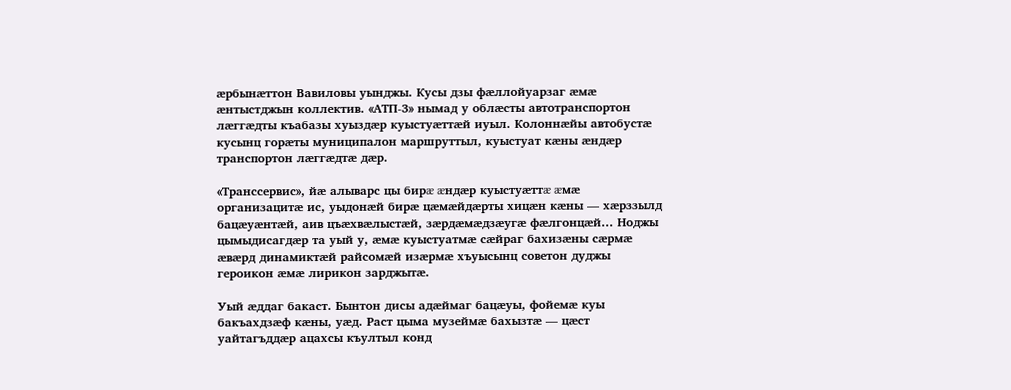æрбынæттон Вавиловы уынджы. Кусы дзы фæллойуарзаг æмæ æнтыстджын коллектив. «АТП-3» нымад у облæсты автотранспортон лæггæдты къабазы хуыздæр куыстуæттæй иуыл. Колоннæйы автобустæ кусынц горæты муниципалон маршруттыл, куыстуат кæны æндæр транспортон лæггæдтæ дæр.

«Транссервис», йæ алыварс цы бирæ æндæр куыстуæттæ æмæ организацитæ ис, уыдонæй бирæ цæмæйдæрты хицæн кæны — хæрззылд бацæуæнтæй, аив цъæхвæлыстæй, зæрдæмæдзæугæ фæлгонцæй… Ноджы цымыдисагдæр та уый у, æмæ куыстуатмæ сæйраг бахизæны сæрмæ æвæрд динамиктæй райсомæй изæрмæ хъуысынц советон дуджы героикон æмæ лирикон зарджытæ.

Уый æддаг бакаст. Бынтон дисы адæймаг бацæуы, фойемæ куы бакъахдзæф кæны, уæд. Раст цыма музеймæ бахызтæ — цæст уайтагъддæр ацахсы къултыл конд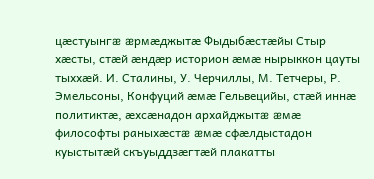цæстуынгæ æрмæджытæ Фыдыбæстæйы Стыр хæсты, стæй æндæр историон æмæ нырыккон цауты тыххæй. И. Сталины, У. Черчиллы, М. Тетчеры, Р. Эмельсоны, Конфуций æмæ Гельвецийы, стæй иннæ политиктæ, æхсæнадон архайджытæ æмæ философты раныхæстæ æмæ сфæлдыстадон куыстытæй скъуыддзæгтæй плакатты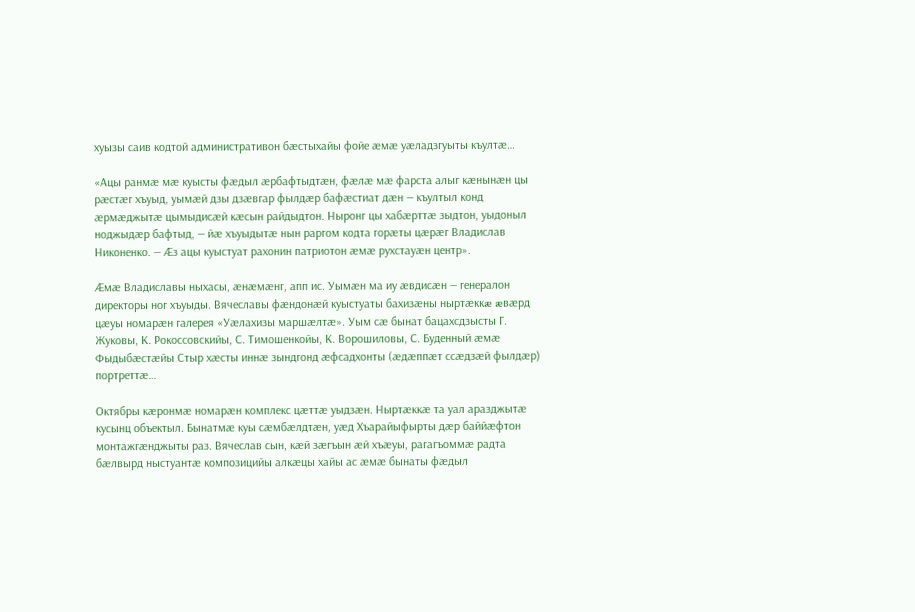хуызы саив кодтой административон бæстыхайы фойе æмæ уæладзгуыты къултæ…

«Ацы ранмæ мæ куысты фæдыл æрбафтыдтæн, фæлæ мæ фарста алыг кæнынæн цы рæстæг хъуыд, уымæй дзы дзæвгар фылдæр бафæстиат дæн — къултыл конд æрмæджытæ цымыдисæй кæсын райдыдтон. Ныронг цы хабæрттæ зыдтон, уыдоныл ноджыдæр бафтыд, — йæ хъуыдытæ нын раргом кодта горæты цæрæг Владислав Никоненко. — Æз ацы куыстуат рахонин патриотон æмæ рухстауæн центр».

Æмæ Владиславы ныхасы, æнæмæнг, апп ис. Уымæн ма иу æвдисæн — генералон директоры ног хъуыды. Вячеславы фæндонæй куыстуаты бахизæны ныртæккæ æвæрд цæуы номарæн галерея «Уæлахизы маршæлтæ». Уым сæ бынат бацахсдзысты Г. Жуковы, К. Рокоссовскийы, С. Тимошенкойы, К. Ворошиловы, С. Буденный æмæ Фыдыбæстæйы Стыр хæсты иннæ зындгонд æфсадхонты (æдæппæт ссæдзæй фылдæр) портреттæ…

Октябры кæронмæ номарæн комплекс цæттæ уыдзæн. Ныртæккæ та уал аразджытæ кусынц объектыл. Бынатмæ куы сæмбæлдтæн, уæд Хъарайыфырты дæр баййæфтон монтажгæнджыты раз. Вячеслав сын, кæй зæгъын æй хъæуы, рагагъоммæ радта бæлвырд ныстуантæ композицийы алкæцы хайы ас æмæ бынаты фæдыл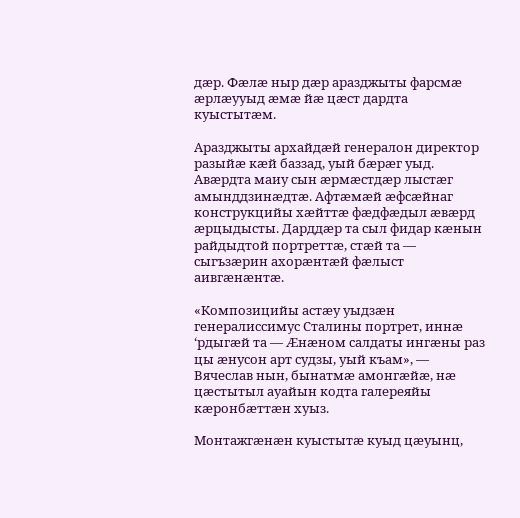дæр. Фæлæ ныр дæр аразджыты фарсмæ æрлæууыд æмæ йæ цæст дардта куыстытæм.

Аразджыты архайдæй генералон директор разыйæ кæй баззад, уый бæрæг уыд. Авæрдта маиу сын æрмæстдæр лыстæг амынддзинæдтæ. Афтæмæй æфсæйнаг конструкцийы хæйттæ фæдфæдыл æвæрд æрцыдысты. Дарддæр та сыл фидар кæнын райдыдтой портреттæ, стæй та — сыгъзæрин ахорæнтæй фæлыст аивгæнæнтæ.

«Композицийы астæу уыдзæн генералиссимус Сталины портрет, иннæ ‘рдыгæй та — Æнæном салдаты ингæны раз цы æнусон арт судзы, уый къам», — Вячеслав нын, бынатмæ амонгæйæ, нæ цæстытыл ауайын кодта галереяйы кæронбæттæн хуыз.

Монтажгæнæн куыстытæ куыд цæуынц,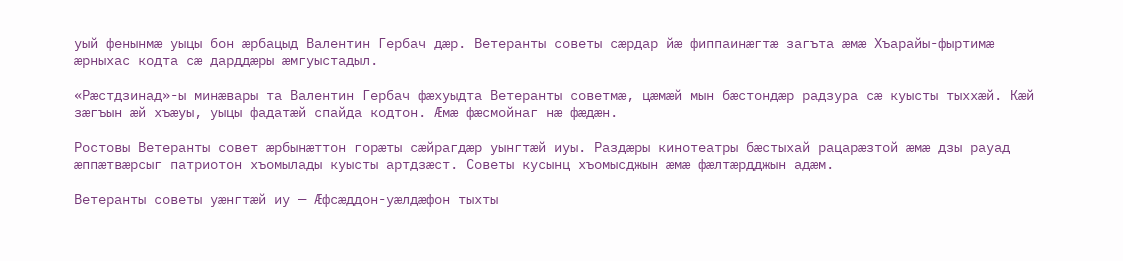уый фенынмæ уыцы бон æрбацыд Валентин Гербач дæр. Ветеранты советы сæрдар йæ фиппаинæгтæ загъта æмæ Хъарайы-фыртимæ æрныхас кодта сæ дарддæры æмгуыстадыл.

«Рæстдзинад»-ы минæвары та Валентин Гербач фæхуыдта Ветеранты советмæ, цæмæй мын бæстондæр радзура сæ куысты тыххæй. Кæй зæгъын æй хъæуы, уыцы фадатæй спайда кодтон. Æмæ фæсмойнаг нæ фæдæн.

Ростовы Ветеранты совет æрбынæттон горæты сæйрагдæр уынгтæй иуы. Раздæры кинотеатры бæстыхай рацарæзтой æмæ дзы рауад æппæтвæрсыг патриотон хъомылады куысты артдзæст. Советы кусынц хъомысджын æмæ фæлтæрдджын адæм.

Ветеранты советы уæнгтæй иу — Æфсæддон-уæлдæфон тыхты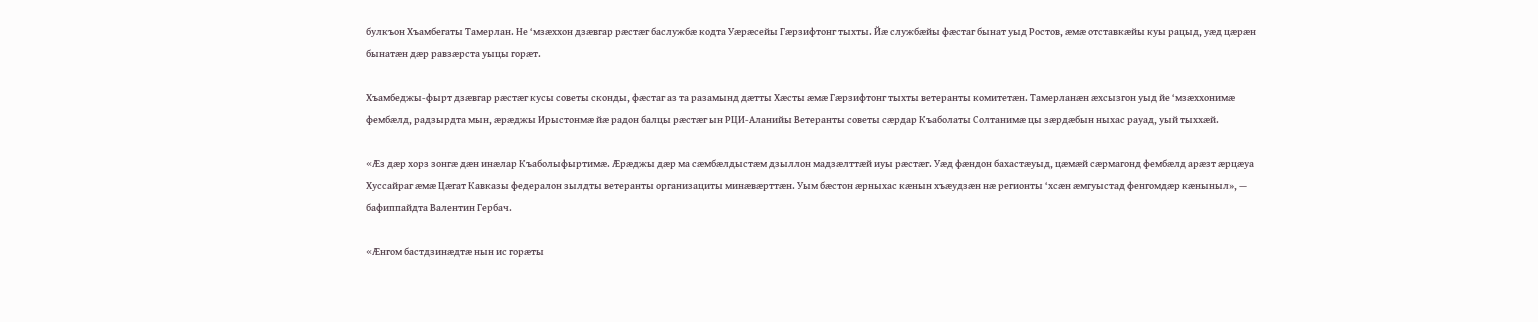булкъон Хъамбегаты Тамерлан. Не ‘мзæххон дзæвгар рæстæг баслужбæ кодта Уæрæсейы Гæрзифтонг тыхты. Йæ службæйы фæстаг бынат уыд Ростов, æмæ отставкæйы куы рацыд, уæд цæрæн бынатæн дæр равзæрста уыцы горæт.

Хъамбеджы-фырт дзæвгар рæстæг кусы советы сконды, фæстаг аз та разамынд дæтты Хæсты æмæ Гæрзифтонг тыхты ветеранты комитетæн. Тамерланæн æхсызгон уыд йе ‘мзæххонимæ фембæлд, радзырдта мын, æрæджы Ирыстонмæ йæ радон балцы рæстæг ын РЦИ-Аланийы Ветеранты советы сæрдар Къаболаты Солтанимæ цы зæрдæбын ныхас рауад, уый тыххæй.

«Æз дæр хорз зонгæ дæн инæлар Къаболыфыртимæ. Æрæджы дæр ма сæмбæлдыстæм дзыллон мадзæлттæй иуы рæстæг. Уæд фæндон бахастæуыд, цæмæй сæрмагонд фембæлд арæзт æрцæуа Хуссайраг æмæ Цæгат Кавказы федералон зылдты ветеранты организациты минæвæрттæн. Уым бæстон æрныхас кæнын хъæудзæн нæ регионты ‘хсæн æмгуыстад фенгомдæр кæныныл», — бафиппайдта Валентин Гербач.

«Æнгом бастдзинæдтæ нын ис горæты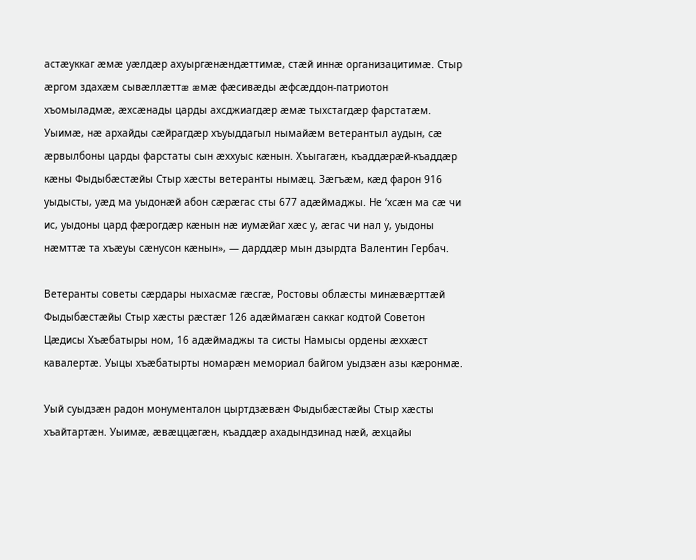астæуккаг æмæ уæлдæр ахуыргæнæндæттимæ, стæй иннæ организацитимæ. Стыр æргом здахæм сывæллæттæ æмæ фæсивæды æфсæддон-патриотон хъомыладмæ, æхсæнады царды ахсджиагдæр æмæ тыхстагдæр фарстатæм. Уыимæ, нæ архайды сæйрагдæр хъуыддагыл нымайæм ветерантыл аудын, сæ æрвылбоны царды фарстаты сын æххуыс кæнын. Хъыгагæн, къаддæрæй-къаддæр кæны Фыдыбæстæйы Стыр хæсты ветеранты нымæц. Зæгъæм, кæд фарон 916 уыдысты, уæд ма уыдонæй абон сæрæгас сты 677 адæймаджы. Не ‘хсæн ма сæ чи ис, уыдоны цард фæрогдæр кæнын нæ иумæйаг хæс у, æгас чи нал у, уыдоны нæмттæ та хъæуы сæнусон кæнын», — дарддæр мын дзырдта Валентин Гербач.

Ветеранты советы сæрдары ныхасмæ гæсгæ, Ростовы облæсты минæвæрттæй Фыдыбæстæйы Стыр хæсты рæстæг 126 адæймагæн саккаг кодтой Советон Цæдисы Хъæбатыры ном, 16 адæймаджы та систы Намысы ордены æххæст кавалертæ. Уыцы хъæбатырты номарæн мемориал байгом уыдзæн азы кæронмæ.

Уый суыдзæн радон монументалон цыртдзæвæн Фыдыбæстæйы Стыр хæсты хъайтартæн. Уыимæ, æвæццæгæн, къаддæр ахадындзинад нæй, æхцайы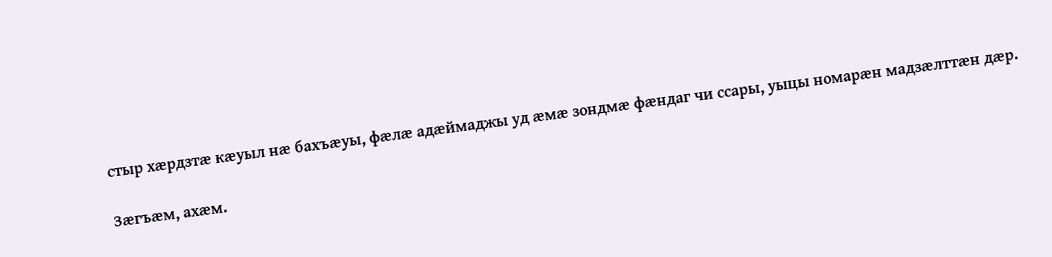стыр хæрдзтæ кæуыл нæ бахъæуы, фæлæ адæймаджы уд æмæ зондмæ фæндаг чи ссары, уыцы номарæн мадзæлттæн дæр.

Зæгъæм, ахæм.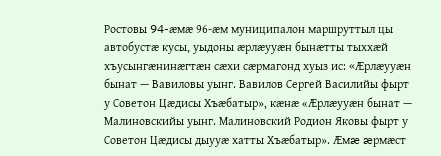Ростовы 94-æмæ 96-æм муниципалон маршруттыл цы автобустæ кусы, уыдоны æрлæууæн бынæтты тыххæй хъусынгæнинæгтæн сæхи сæрмагонд хуыз ис: «Æрлæууæн бынат — Вавиловы уынг. Вавилов Сергей Василийы фырт у Советон Цæдисы Хъæбатыр», кæнæ «Æрлæууæн бынат — Малиновскийы уынг. Малиновский Родион Яковы фырт у Советон Цæдисы дыууæ хатты Хъæбатыр». Æмæ æрмæст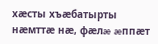хæсты хъæбатырты нæмттæ нæ, фæлæ æппæт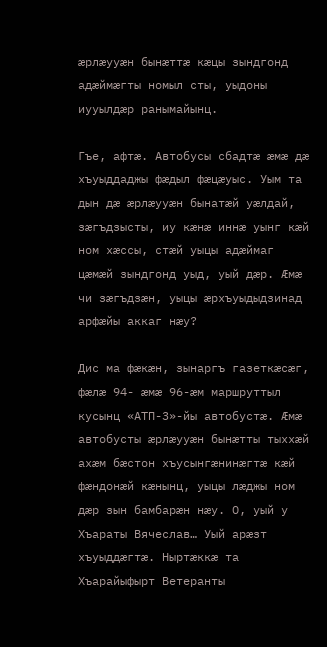æрлæууæн бынæттæ кæцы зындгонд адæймæгты номыл сты, уыдоны иууылдæр ранымайынц.

Гъе, афтæ. Автобусы сбадтæ æмæ дæ хъуыддаджы фæдыл фæцæуыс. Уым та дын дæ æрлæууæн бынатæй уæлдай, зæгъдзысты, иу кæнæ иннæ уынг кæй ном хæссы, стæй уыцы адæймаг цæмæй зындгонд уыд, уый дæр. Æмæ чи зæгъдзæн, уыцы æрхъуыдыдзинад арфæйы аккаг нæу?

Дис ма фæкæн, зынаргъ газеткæсæг, фæлæ 94- æмæ 96-æм маршруттыл кусынц «АТП-3»-йы автобустæ. Æмæ автобусты æрлæууæн бынæтты тыххæй ахæм бæстон хъусынгæнинæгтæ кæй фæндонæй кæнынц, уыцы лæджы ном дæр зын бамбарæн нæу. О, уый у Хъараты Вячеслав… Уый арæзт хъуыддæгтæ. Ныртæккæ та Хъарайыфырт Ветеранты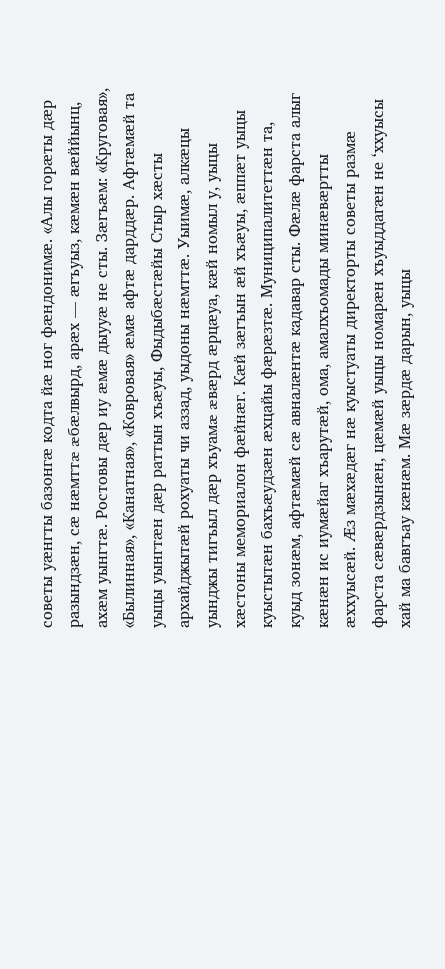советы уæнгты базонгæ кодта йæ ног фæндонимæ. «Алы горæты дæр разындзæн, сæ нæмттæ æбæлвырд, арæх — æгъуыз, кæмæн вæййынц, ахæм уынгтæ. Ростовы дæр иу æмæ дыууæ не сты. Зæгъæм: «Круговая», «Былинная», «Канатная», «Ковровая» æмæ афтæ дарддæр. Афтæмæй та уыцы уынгтæн дæр раттын хъæуы, Фыдыбæстæйы Стыр хæсты архайджытæй рохуаты чи аззад, уыдоны нæмттæ. Уыимæ, алкæцы уынджы тигъыл дæр хъуамæ æвæрд æрцæуа, кæй номыл у, уыцы хæстоны мемориалон фæйнæг. Кæй зæгъын æй хъæуы, æппæт уыцы куыстытæн бахъæудзæн æхцайы фæрæзтæ. Муниципалитеттæн та, куыд зонæм, афтæмæй сæ авналæнтæ кадавар сты. Фæлæ фарста алыг кæнæн ис иумæйаг хъарутæй, ома, амалхъомады минæвæртты æххуысæй. Æз мæхæдæг нæ куыстуаты директорты советы размæ фарста сæвæрдзынæн, цæмæй уыцы номарæн хъуыддагæн не ‘ххуысы хай ма бавгъау кæнæм. Мæ зæрдæ дарын, уыцы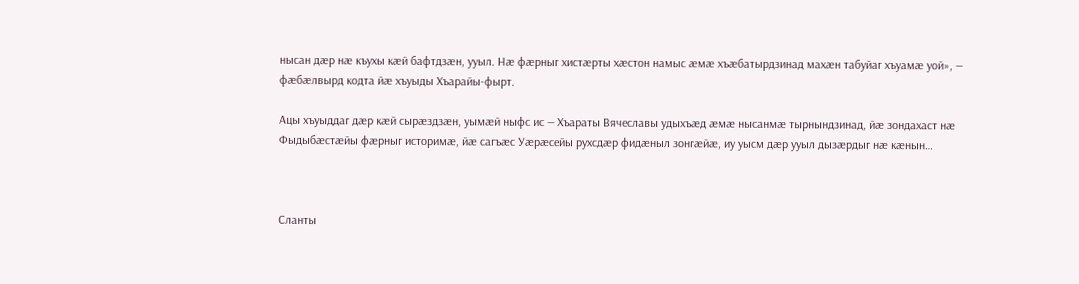нысан дæр нæ къухы кæй бафтдзæн, ууыл. Нæ фæрныг хистæрты хæстон намыс æмæ хъæбатырдзинад махæн табуйаг хъуамæ уой», — фæбæлвырд кодта йæ хъуыды Хъарайы-фырт.

Ацы хъуыддаг дæр кæй сырæздзæн, уымæй ныфс ис — Хъараты Вячеславы удыхъæд æмæ нысанмæ тырнындзинад, йæ зондахаст нæ Фыдыбæстæйы фæрныг историмæ, йæ сагъæс Уæрæсейы рухсдæр фидæныл зонгæйæ, иу уысм дæр ууыл дызæрдыг нæ кæнын…



Сланты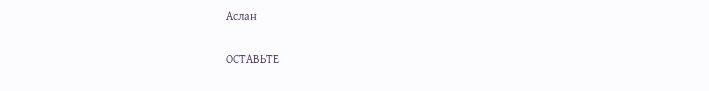Аслан

ОСТАВЬТЕ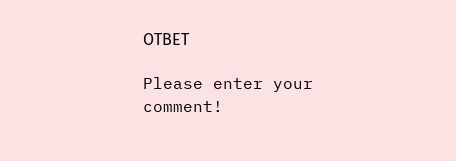ОТВЕТ

Please enter your comment!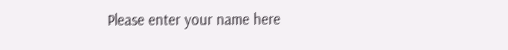Please enter your name here